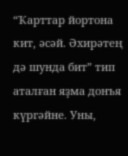“Ҡарттар йортона кит, әсәй. Әхирәтең дә шунда бит” тип аталған яҙма донъя күргәйне. Уны,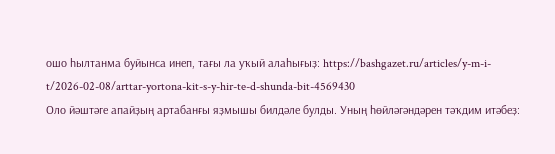ошо һылтанма буйынса инеп, тағы ла уҡый алаһығыҙ: https://bashgazet.ru/articles/y-m-i-t/2026-02-08/arttar-yortona-kit-s-y-hir-te-d-shunda-bit-4569430
Оло йәштәге апайҙың артабанғы яҙмышы билдәле булды. Уның һөйләгәндәрен тәҡдим итәбеҙ: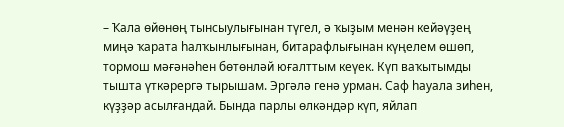– Ҡала өйөнөң тынсыулығынан түгел, ә ҡыҙым менән кейәүҙең миңә ҡарата һалҡынлығынан, битарафлығынан күңелем өшөп, тормош мәғәнәһен бөтөнләй юғалттым кеүек. Күп ваҡытымды тышта үткәрергә тырышам. Эргәлә генә урман. Саф һауала зиһен, күҙҙәр асылғандай. Бында парлы өлкәндәр күп, яйлап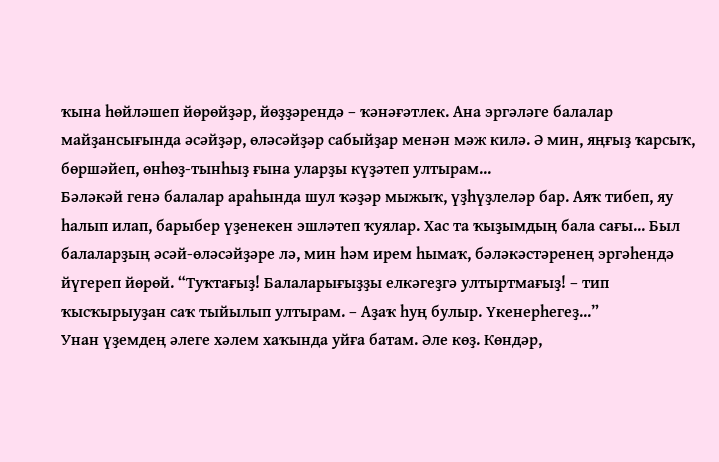ҡына һөйләшеп йөрөйҙәр, йөҙҙәрендә – ҡәнәғәтлек. Ана эргәләге балалар майҙансығында әсәйҙәр, өләсәйҙәр сабыйҙар менән мәж килә. Ә мин, яңғыҙ ҡарсыҡ, бөршәйеп, өнһөҙ-тынһыҙ ғына уларҙы күҙәтеп ултырам...
Бәләкәй генә балалар араһында шул ҡәҙәр мыжыҡ, үҙһүҙлеләр бар. Аяҡ тибеп, яу һалып илап, барыбер үҙенекен эшләтеп ҡуялар. Хас та ҡыҙымдың бала сағы... Был балаларҙың әсәй-өләсәйҙәре лә, мин һәм ирем һымаҡ, бәләкәстәренең эргәһендә йүгереп йөрөй. “Туҡтағыҙ! Балаларығыҙҙы елкәгеҙгә ултыртмағыҙ! – тип ҡысҡырыуҙан саҡ тыйылып ултырам. – Аҙаҡ һуң булыр. Үкенерһегеҙ...”
Унан үҙемдең әлеге хәлем хаҡында уйға батам. Әле көҙ. Көндәр,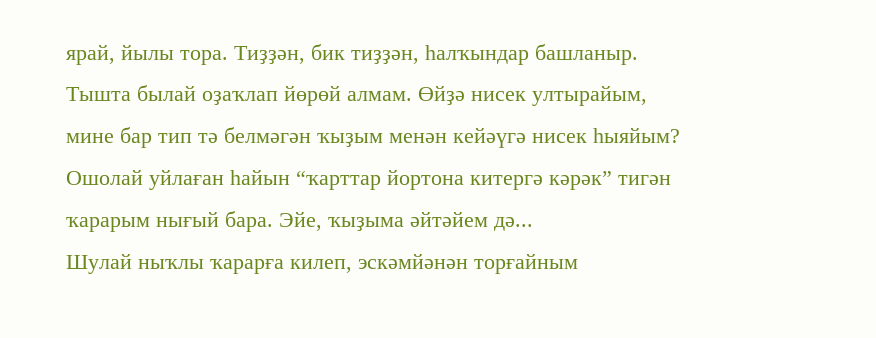ярай, йылы тора. Тиҙҙән, бик тиҙҙән, һалҡындар башланыр. Тышта былай оҙаҡлап йөрөй алмам. Өйҙә нисек ултырайым, мине бар тип тә белмәгән ҡыҙым менән кейәүгә нисек һыяйым? Ошолай уйлаған һайын “ҡарттар йортона китергә кәрәк” тигән ҡарарым нығый бара. Эйе, ҡыҙыма әйтәйем дә...
Шулай ныҡлы ҡарарға килеп, эскәмйәнән торғайным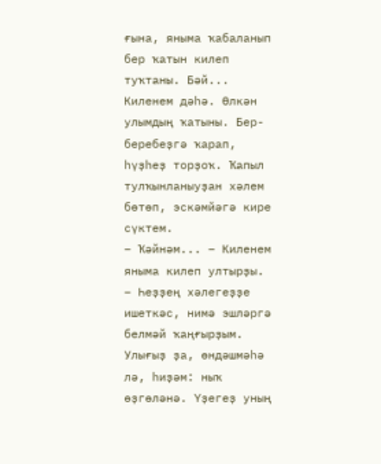ғына, яныма ҡабаланып бер ҡатын килеп туҡтаны. Бәй... Киленем дәһә. Өлкән улымдың ҡатыны. Бер-беребеҙгә ҡарап, һүҙһеҙ торҙоҡ. Ҡапыл тулҡынланыуҙан хәлем бөтөп, эскәмйәгә кире сүктем.
– Ҡәйнәм... – Киленем яныма килеп ултырҙы. – Һеҙҙең хәлегеҙҙе ишеткәс, нимә эшләргә белмәй ҡаңғырҙым. Улығыҙ ҙа, өндәшмәһә лә, һиҙәм: ныҡ өҙгөләнә. Үҙегеҙ уның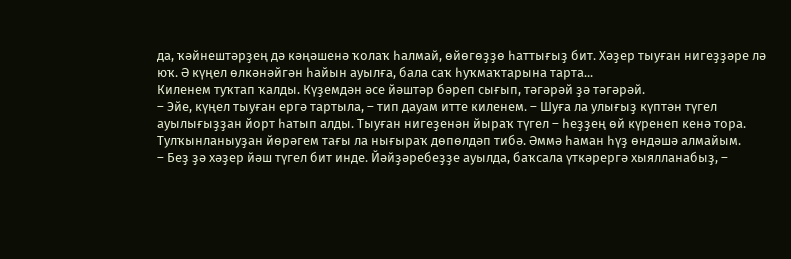да, ҡәйнештәрҙең дә кәңәшенә ҡолаҡ һалмай, өйөгөҙҙө һаттығыҙ бит. Хәҙер тыуған нигеҙҙәре лә юҡ. Ә күңел өлкәнәйгән һайын ауылға, бала саҡ һуҡмаҡтарына тарта...
Киленем туҡтап ҡалды. Күҙемдән әсе йәштәр бәреп сығып, тәгәрәй ҙә тәгәрәй.
– Эйе, күңел тыуған ергә тартыла, – тип дауам итте киленем. – Шуға ла улығыҙ күптән түгел ауылығыҙҙан йорт һатып алды. Тыуған нигеҙенән йыраҡ түгел – һеҙҙең өй күренеп кенә тора.
Тулҡынланыуҙан йөрәгем тағы ла нығыраҡ дөпөлдәп тибә. Әммә һаман һүҙ өндәшә алмайым.
– Беҙ ҙә хәҙер йәш түгел бит инде. Йәйҙәребеҙҙе ауылда, баҡсала үткәрергә хыялланабыҙ, –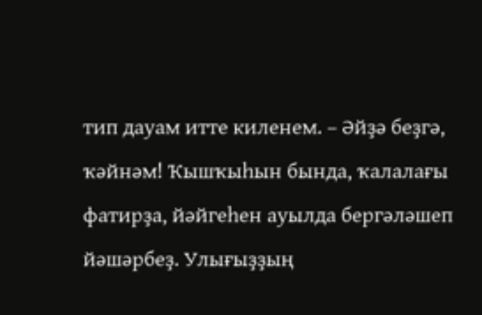тип дауам итте киленем. – Әйҙә беҙгә, ҡәйнәм! Ҡышҡыһын бында, ҡалалағы фатирҙа, йәйгеһен ауылда бергәләшеп йәшәрбеҙ. Улығыҙҙың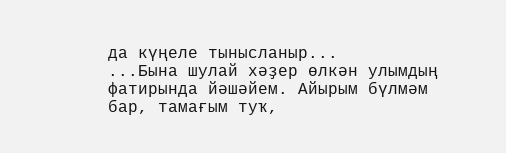да күңеле тынысланыр...
...Бына шулай хәҙер өлкән улымдың фатирында йәшәйем. Айырым бүлмәм бар, тамағым туҡ,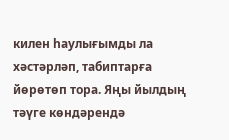килен һаулығымды ла хәстәрләп, табиптарға йөрөтөп тора. Яңы йылдың тәүге көндәрендә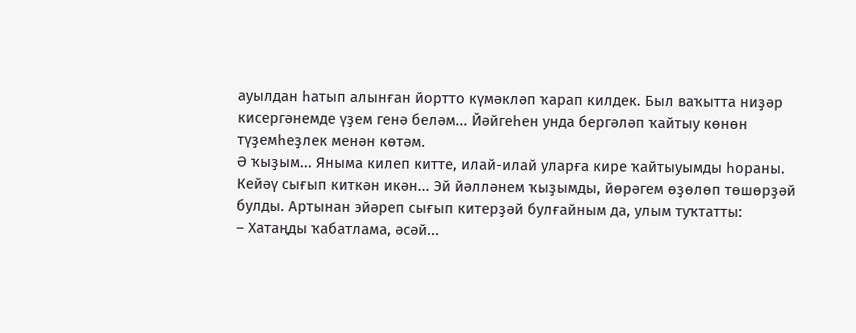ауылдан һатып алынған йортто күмәкләп ҡарап килдек. Был ваҡытта ниҙәр кисергәнемде үҙем генә беләм... Йәйгеһен унда бергәләп ҡайтыу көнөн түҙемһеҙлек менән көтәм.
Ә ҡыҙым... Яныма килеп китте, илай-илай уларға кире ҡайтыуымды һораны. Кейәү сығып киткән икән... Эй йәлләнем ҡыҙымды, йөрәгем өҙөлөп төшөрҙәй булды. Артынан эйәреп сығып китерҙәй булғайным да, улым туҡтатты:
– Хатаңды ҡабатлама, әсәй...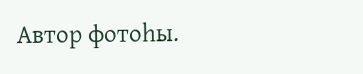Автор фотоһы.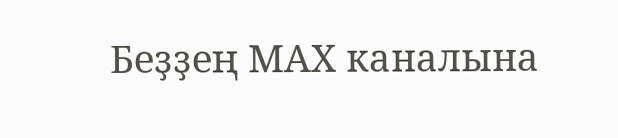Беҙҙең МАХ каналына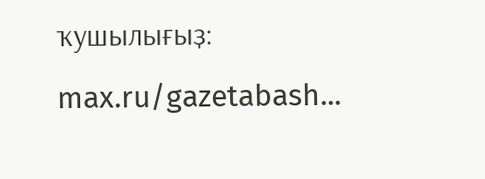ҡушылығыҙ: max.ru/gazetabash...